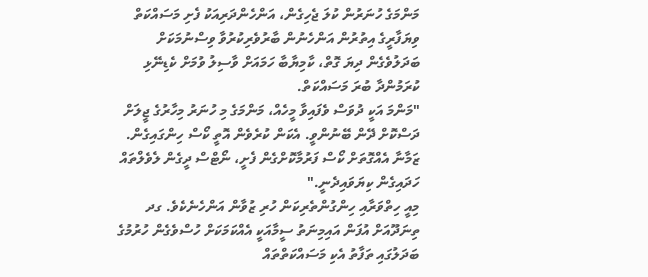މަންމަގެ ހުނަރުން ކުލަ ޖެހިގެން، އަންހެންދަރިއަކު ފެށި މަސައްކަތް ވިޔަފާރީގެ އިތުރުން އަންހެނުން ބާރުވެރިކުރުވާ ވިސްނުމަކަށް ބަދަލުވެގެން ދިޔަ ގޮތް، ކާމިޔާބާ ހަމައަށް ވާސިލު ވުމަށް ކެޑިނޭޅި ކުރަމުންދާ ބުރަ މަސައްކަތް.
"މަންމަ އަކީ ދުވަސް ވެފައިވާ މީހެއް، މަންމަގެ މި ހުނަރު މިހާރުގެ ޖީލަށް ދަސްކޮށް ދޭން ބޭނުންވީ. އެކަން ކުރެވެން އޮތީ ކޯސް ހިންގައިގެން. ޒަމާނާ އެއްގޮތަށް ކޯސް ފަރުމާކޮށްގެން ފެށީ، ނޯޓްސް ދީގެން ލެވެލްތައް ހަދައިގެން ކިޔަވައިދެނީ."
މިއީ ހިތްވަރާއި ހިންގުންތެރިކަން ހުރި ޒުވާން އަންހެނެކެވެ. ގދ ތިނަދޫއަށް އުފަން އައިމިނަތު ސީމާއަކީ އެއްކަމަކަށް ހުސްވެގެން ހުރުމުގެ ބަދަލުގައި ތަފާތު އެކި މަސައްކަތްތައް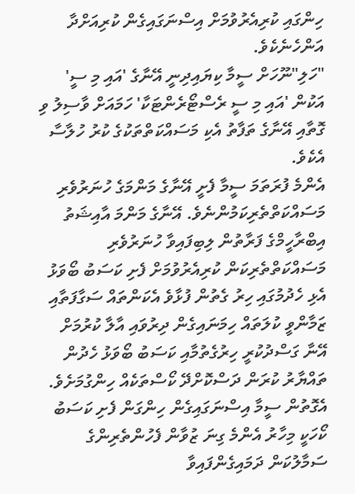ހިންގައި ކުރިއެރުވުމަށް އިސްނަގައިގެން ކުރިއަށްދާ އަންހެނެކެވެ.
"ހަލި"ނޫހަށް ސީމާ ކިޔައިދިނީ އޭނާގެ 'އައި މި ސީ' އަކުން 'އައި މި ސީ ރެސްޓޯރެންޓަކާ' ހަމައަށް ވާސިލު ވި ގޮތާއި އޭނާގެ ތަފާތު އެކި މަސައްކަތްތަކުގެ ކުރު ހުލާސާ އެކެވެ.
އެންމެ ފުރަތަމަ ސީމާ ފެށީ އޭނާގެ މަންމަގެ ހުނަރުވެރި މަސައްކަތްތެރިކަމުންނެވެ. އޭނާގެ މަންމަ އާއިޝަތު އިބްރާހީމްގެ ފަރާތުން ލިބިފައިވާ ހުނަރުވެރި މަސައްކަތްތެރިކަން ކުރިއެރުވުމަށް ފެށި ކަސަބު ބޯވަޅު އެޅި ހެދުމުގައި ހިރު ގެތުން ފުޅާވެ އެކަންތައް ސަގާފަތާއި ޒަމާންވީ ކުލަތައް ހިމަނައިގެން ދިރުވައި އާލާ ކުރުމަށް އޭނާ ގަސްދުކުރީ ހިރުގެތުމާއި ކަސަބު ބޯވަޅު ހެދުން ތައްޔާރު ކުރަން ދަސްކޮށްދޭ ކޯސްތަކެއް ހިންގުމަށެވެ.
އެގޮތުން ސީމާ އިސްނަގައިގެން ހިންގަން ފެށި ކަސަބު ކޯހަކީ މިހާރު އެންމެ ގިނަ ޒުވާން ފެހުންތެރިންގެ ސަމާލުކަން ދަމައިގެންފައިވާ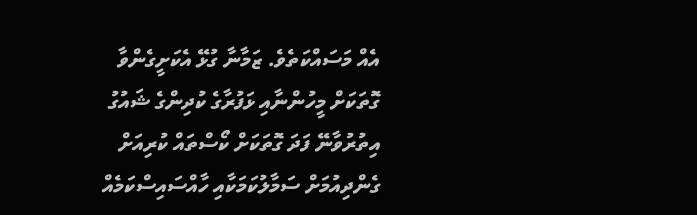އެއް މަސައްކަތެވެ. ޒަމާނާ ގުޅޭ އެކަށީގެންވާ ގޮތަކަށް މީހުންނާއި ޅަފުރާގެ ކުދިންގެ ޝައުގު އިތުރުވާނޭ ފަދަ ގޮތަކަށް ކޯސްތައް ކުރިއަށް ގެންދިއުމަށް ސަމާލުކަމަކާއި ހާއްސައިސްކަމެއް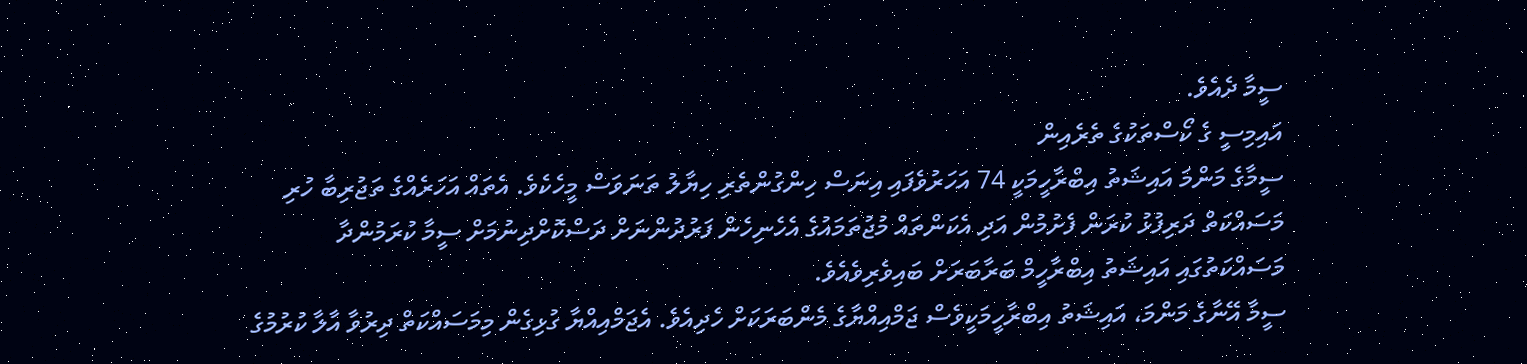ސީމާ ދެއެވެ.
އައިމިސީ ގެ ކޯސްތަކުގެ ތެރެއިން
ސީމާގެ މަންމަ އައިޝަތު އިބްރާހީމަކީ 74 އަހަރުވެފައި އިނަސް ހިންގުންތެރި ހިޔާލު ތަނަވަސް މީހެކެވެ. އެތައް އަހަރެއްގެ ތަޖުރިބާ ހުރި މަސައްކަތް ދަރިފުޅު ކުރަން ފެށުމުން އަދި އެކަންތައް މުޖުތަމައުގެ އެހެނިހެން ފަރުދުންނަށް ދަސްކޮށްދިނުމަށް ސީމާ ކުރަމުންދާ މަސައްކަތުގައި އައިޝަތު އިބްރާހީމް ބަރާބަރަށް ބައިވެރިވެއެވެ.
ސީމާ އޭނާގެ މަންމަ، އައިޝަތު އިބްރާހީމަކީވެސް ޖަމްއިއްޔާގެ މެންބަރަކަށް ހެދިއެވެ. އެޖަމްއިއްޔާ ގުޅިގެން މިމަސައްކަތް ދިރުވާ އާލާ ކުރުމުގެ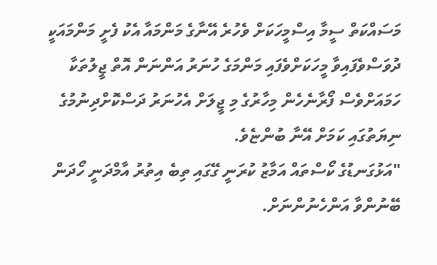މަސައްކަތް ސީމާ އިސްމީހަކަށް ވެހުރެ އޭނާގެ މަންމައާ އެކު ފެށީ މަންމައަކީ ދުވަސްވެފައިވާ މީހަކަށްވެފައި މަންމަގެ ހުނަރު އަންނަން އޮތް ޖީލުތަކާ ހަމައަށްވެސް ފޯރާނެހެން މިހާރުގެ މި ޖީލަށް އެހުނަރު ދަސްކޮށްދިނުމުގެ ނިޔަތުގައި ކަމަށް އޭނާ ބުންޏެވެ.
"އަޅުގަނޑުގެ ކޯސްތައް އަމާޒު ކުރަނީ ގޭގައި ތިބެ އިތުރު އާމްދަނީ ހޯދަން ބޭނުންވާ އަންހެނުންނަށް.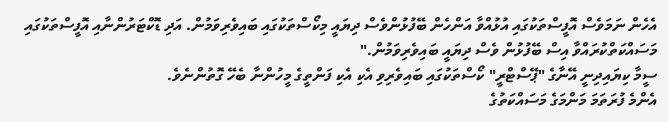އެހެން ނަމަވެސް އޮފީސްތަކުގައި އުޅުއްވާ އަންހެން ބޭފުޅުންވެސް ދިޔައީ މިކޯސްތަކުގައި ބައިވެރިވަމުން. އަދި ޑޮކްޓަރުންނާއި އޮފީސްތަކުގައި މަސައްކަތްކުރައްވާ އިސް ބޭފުޅުން ވެސް ދިޔައީ ބައިވެރިވަމުން."
ސީމާ ކިޔައިދިނީ އޭނާގެ "ޕޭސްޓްރީ" ކޯސްތަކުގައި ބައިވެރިވި އެކި އެކި ފަންތީގެ މީހުންނާ ބެހޭ ގޮތުންނެވެ.
އެންމެ ފުރަތަމަ މަންމަގެ މަސައްކަތުގެ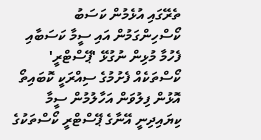ތެރޭގައި އުޅެމުން ކަސަބު ކޯސްހިންގަމުން އައި ސީމާ ކަސަބާއި ފެހުމާ މުޅިން ނުގުޅޭ 'ޕޭސްޓްރީ' ކޯސްތަކެއް ފެށުމުގެ ސިއްރަކީ ކޮބައިތޯ އޮޅުން ފިލުވަން އަހާލުމުން ސީމާ ކިޔައިދިނީ އޭނާގެ ޕޭސްޓްރީ ކޯސްތަކުގެ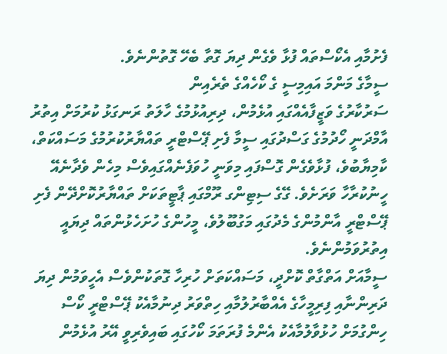ފެށުމާއި އެކޯސްތައް ފުޅާ ވެގެން ދިޔަ ގޮތާ ބެހޭ ގޮތުންނެވެ.
ސީމާގެ މަންމަ އައިމިސީ ގެ ކޯހެއްގެ ތެރެއިން
ސަރުކާރުގެ ވަޒީފާއެއްގައި އުޅެމުން، ދިރިއުޅުމުގެ ހާލަތު ރަނގަޅު ކުރުމަށް އިތުރު އާމްދަނީ ހޯދުމުގެ ގަސްދުގައި ސީމާ ފެށި ޕޭސްޓްރީ ތައްޔާރުކުރުމުގެ މަސައްކަތް، ކާމިޔާބުވެ، ފުޅާވެގެން ގޮސްފައި މިވަނީ ހުވަފެނެއްގައިވެސް މިހެން ވެދާނެއޭ ހީނުކުރާހާ ވަރަށެވެ. ގޭގެ ސިޓިންގ ރޫމްގައި ޕާޓީތަކަށް ތައްޔާރުކޮށްދޭން ފެށި ޕޭސްޓްރީ އާންމުންގެ މެދުގައި މަގުބޫލުވެ، މީހުންގެ ހުށަހެޅުންތައް ދިޔައީ އިތުރުވަމުންނެވެ.
ސީމާއަށް އަތްގާތް ކޮށްދީ، މަސައްކަތަށް ހުރިހާ ގޮތަކުންވެސް އެހީވަމުން ދިޔަ ދަރިންނާއި ފިރިމީހާގެ އެއްބާރުލުމާއި ހިތްވަރު ދިނުމާއެކު ޕޭސްޓްރީ ކޯސް ހިންގުމަށް ހުޅުވާލުމާއެކު އެންމެ ފުރަތަމަ ކޯހުގައި ބައިވެރިވީ އޭރު އުޅެމުން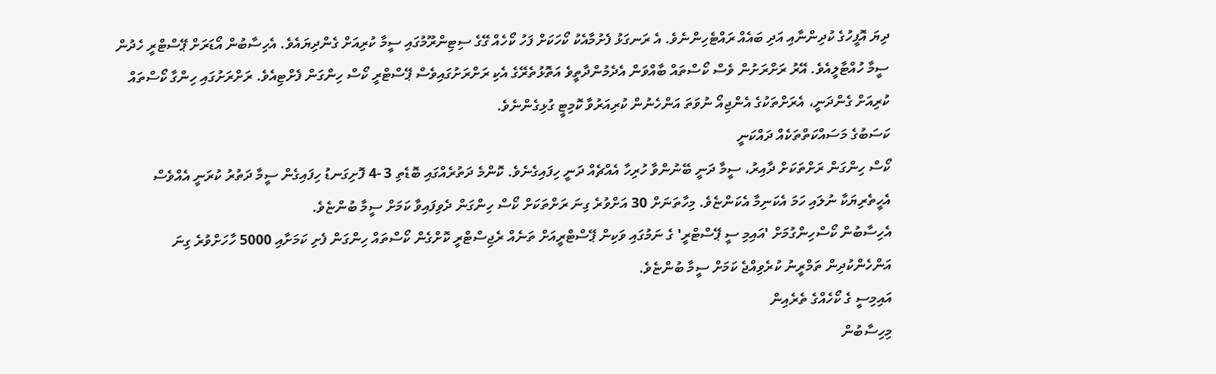ދިޔަ އޮފީހުގެ ކުދިންނާއި އަދި ބައެއް ރައްޓެހިންނެވެ. އެ ރަނގަޅު ފެށުމާއެކު ކޯހަކަށް ފަހު ކޯހެއް ގޭގެ ސިޓިންރޫމުގައި ސީމާ ކުރިއަށް ގެންދިޔައެވެ. އެހިސާބުން އޯޑަރަށް ޕޭސްޓްރީ ހެދުން ސީމާ ހުއްޓާލީއެވެ. އޭރު ރަށްރަށުން ވެސް ކޯސްތައް ބާއްވަން އެދެމުންދާތީވެ އަތޮޅުތެރޭގެ އެކި ރަށްރަށުގައިވެސް ޕޭސްޓްރީ ކޯސް ހިންގަން ފެށްޓިއެވެ. ރަށްރަށުގައި ހިންގާ ކޯސްތައް ކުރިއަށް ގެންދަނީ، އެރަށްތަކުގެ އެންޖިއޯ ނުވަތަ އަންހެނުން ކުރިއަރުވާ ކޮމިޓީ ގުޅިގެންނެވެ.
ކަސަބުގެ މަސައްކަތްތަކެއް ދައްކަނީ
ކޯސް ހިންގަން ރަށްތަކަށް ދާއިރު، ސީމާ ދަނީ ބޭނުންވާ ހުރިހާ އެއްޗެއް ދަނީ ހިފައިގެނެވެ. ކޮންމެ ދަތުރެއްގައި ބޮޑެތި 3 -4 ފޮށިގަނޑު ހިފައިގެން ސީމާ ދަތުރު ކުރަނީ އެއްވެސް އެހީތެރިޔަކާ ނުލައި ހަމަ އެކަނިމާ އެކަންޏެވެ. މިހާތަނަށް 30 އަށްވުރެ ގިނަ ރަށްތަކަށް ކޯސް ހިންގަން ދެވިފައިވާ ކަމަށް ސީމާ ބުންޏެވެ.
އެހިސާބުން ކޯސްހިންގުމަށް 'އައިމި ސީ ޕޭސްޓްރީ' ގެ ނަމުގައި ވަކިން ޕޭސްޓްރީއަށް ތަނެއް ރެޖިސްޓްރީ ކޮށްގެން ކޯސްތައް ހިންގަން ފެށި ކަމަށާއި 5000 ހާހަށްވުރެ ގިނަ އަންހެންކުދިން ތަމްރީނު ކުރެވިއްޖެ ކަމަށް ސީމާ ބުންޏެވެ.
އައިމިސީ ގެ ކޯހެއްގެ ތެރެއިން
މިހިސާބުން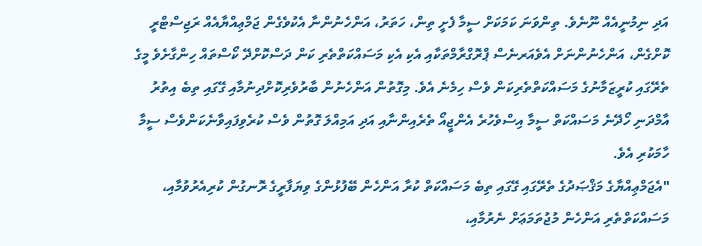އަދި ނިމުނީއެއް ނޫނެވެ. ތިންވަނަ ކަމަކަށް ސީމާ ފެށީ ތިން، ހަތަރު، އަންހެނުންނާ އެކުވެގެން ޖަމްޢިއްޔާއެއް ރަޖިސްޓްރީ ކޮށްގެން، އަންހެނުންނަށް އެވެއަރނެސް ޕްރޮގްރާމްތަކާއި އެކި އެކި މަސައްކަތްތެރި ކަން ދަސްކޮށްދޭ ކޯސްތައް ހިންގާށެވެ މީގެ ތެރޭގައި ކުރީޒަމާނުގެ މަސައްކަތްތެރިކަން ވެސް ހިމެނެ އެވެ. މިގޮތުން އަންހެނުން ބާރުވެރިކޮށްދިނުމާއި ގޭގައި ތިބެ އިތުރު އާމްދަނި ހޯދޭނެ މަސައްކަތް ސީމާ އިސްވެހުރެ އެންޖީއޯ ތެރެއިންނާއި އަދި އަމިއްލަ ގޮތުން ވެސް ކުރެވިފައިވާނެކަންވެސް ސީމާ ހާމަކުރި އެވެ.
"އެޖަމްޢިއްޔާގެ މަޤްޞަދުގެ ތެރޭގައި ގޭގައި ތިބެ މަސައްކަތް ކުރާ އަންހެން ބޭފުޅުންގެ ވިޔަފާރީގެ ރޮނގުން ކުރިއެރުވުމާއި، މަސައްކަތްތެރި އަންހެން މުޖުތަމަޢަށް ނެރުމާއި،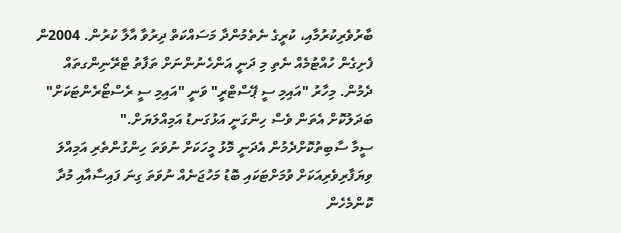ބާރުވެރިކުރުމާއި، ކުރީގެ ނެތެމުންދާ މަސައްކަތް ދިރުވާ އާލާ ކުރުން. 2004ން ފެށިގެން ހުއްޓުމެއް ނެތި މި ދަނީ އަންހެނުންނަށް ތަފާތު ޓްރޭނިންގތައް ދެމުން. މިހާރު "އައިމި ސީ ޕޭސްޓްރީ" ވަނީ "އައިމި ސީ ރެސްޓޯރެންޓަކަށް" ބަދަލުކޮށް އެތަން ވެސް ހިންގަނީ އަޅުގަނޑު އަމިއްލަޔަށް."
ސީމާ ސާބިތުކޮށްދެމުން އެދަނީ މޮޅު މީހަކަށް ނުވަތަ ހިންގުންތެރި އަމިއްލަ ވިޔަފާރިވެރިއަކަށް ވުމަށްޓަކައި ބޮޑު މަހުޖަނެއް ނުވަތަ ގިނަ ފައިސާއާއި މުދާ ކޮންމެހެން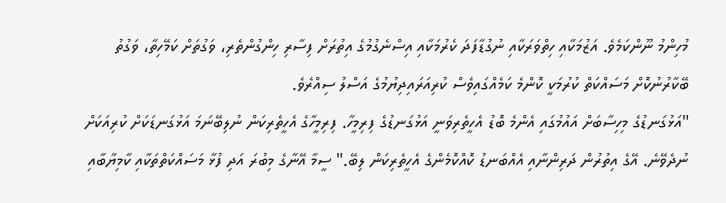މުހިންމު ނޫންކަމެވެ. އަޒުމަކާއި ހިތްވަރަކާއި ނުގުޑާފަދަ ކެރުމަކާއި އިސްނެގުމުގެ އިތުރަށް ފިސާރި ހިންގުންތެރި، ވަގުތަށް ކަމޭހިތާ، ވަގުތު ބޭކާރުނުކޮށް މަސައްކަތް ކުރުމަކީ ކޮންމެ ކަމެއްގައިވެސް ކުރިއަރައިދިޔުމުގެ އަސްލު ސިއްރެވެ.
"އަޅުގަނޑުގެ މިހިސާބަށް އައުމުގައި އެންމެ ބޮޑު އެހީތެރިވަނީ އަޅުގަނޑުގެ ފިރިމީހާ. ފިރިމީހާގެ އެހީތެރިކަން ނުލިބޭނަމަ އަޅުގަނޑަކަށް ކުރިއަކަށް ނުދެވޭނެ. އޭގެ އިތުރުން ދަރިންނާއި އެއްބަނޑު ކޮއްކޮމެންގެ އެހީތެރިކަން ލިބޭ." ސީމާ އޭނާގެ މިބުރަ އަދި ފުޅާ މަސައްކަތްތަކާއި ކާމިޔާބާއި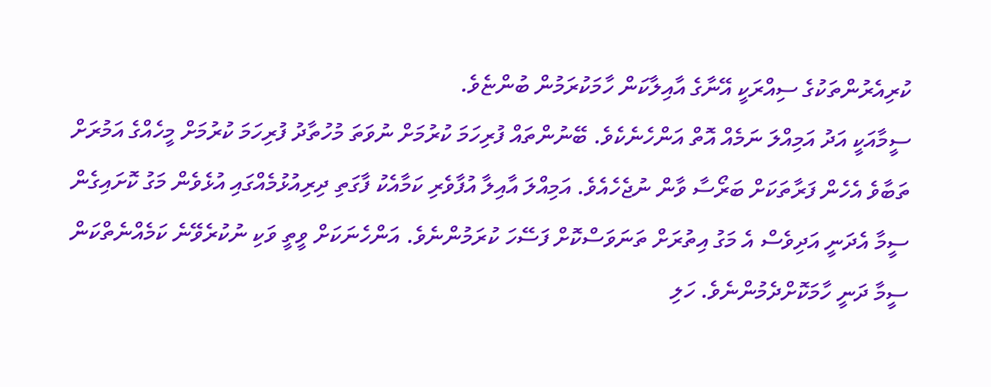ކުރިއެރުންތަކުގެ ސިއްރަކީ އޭނާގެ އާއިލާކަން ހާމަކުރަމުން ބުންޏެވެ.
ސީމާއަކީ އަދު އަމިއްލަ ނަމެއް އޮތް އަންހެނެކެވެ. ބޭނުންތައް ފުރިހަމަ ކުރުމަށް ނުވަތަ މުހުތާދު ފުރިހަމަ ކުރުމަށް މީހެއްގެ އަމުރަށް ތަބާވެ އެހެން ފަރާތަކަށް ބަރޯސާ ވާން ނުޖެހެއެވެ. އަމިއްލަ އާއިލާ އުފާވެރި ކަމާއެކު ފާގަތި ދިރިއުޅުމެއްގައި އުޅެވެން މަގު ކޮށައިގެން ސީމާ އެދަނީ އަދިވެސް އެ މަގު އިތުރަށް ތަނަވަސްކޮށް ފަސޭހަ ކުރަމުންނެވެ. އަންހެނަކަށް ވީތީ ވަކި ނުކުރެވޭނެ ކަމެއްނެތްކަން ސީމާ ދަނީ ހާމަކޮށްދެމުންނެވެ. ހަލި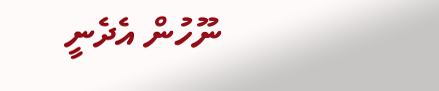ނޫހުން އެދެނީ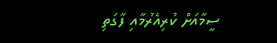ސީމާއަށް ކުރިއެރުމާއި ފާގަތި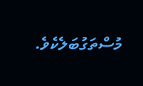މުސްތަގުބަލެކެވެ.